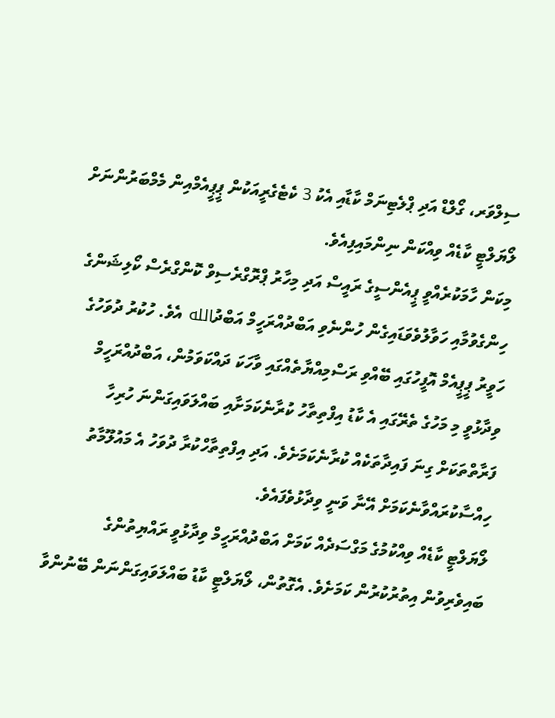ސިލްވަރ، ގޯލްޑް އަދި ޕްލެޓިނަމް ކާޑާއި އެކު 3 ކެޓެގެރީއަކުން ޕީޕީއެމްއިން މެމްބަރުންނަށް ލޯޔަލްޓީ ކާޑެއް ވިއްކަން ނިންމައިފިއެވެ.
މިކަން ހާމަކުރެއްވީ ޕީއެންސީގެ ރައީސް އަދި މިހާރު ޕްރޮގްރެސިވް ކޮންގްރެސް ކޯލިޝަންގެ ހިންގެވުމާއި ހަވާލުވެވަޑައިގެން ހުންނެވި އަބްދުއްރަހީމް އަބްދުالله އެވެ. ހުކުރު ދުވަހުގެ ހަވީރު ޕީޕީއެމް އޮފީހުގައި ބޭއްވި ރަސްމިއްޔާތެއްގައި ވާހަކަ ދައްކަވަމުން، އަބްދުއްރަހީމް ވިދާޅުވީ މި މަހުގެ ތެރޭގައި އެ ކާޑު އިފްތިތާހު ކުރާނެކަމަށާއި ބައްލަވައިގަންނަ ހުރިހާ ފަރާތްތަކަށް ގިނަ ފައިދާތަކެއް ކުރާނެކަމަށެވެ. އަދި އިފްތިތާހްކުރާ ދުވަހު އެ މައުލޫމާތު ހިއްސާކުރައްވާނެކަމަށް އޭނާ ވަނީ ވިދާޅުވެފައެވެ.
ލޯޔަލްޓީ ކާޑެއް ވިއްކުމުގެ މަގްސަދެއް ކަމަށް އަބްދުއްރަހީމް ވިދާޅުވީ ރައްޔިތުންގެ ބައިވެރިވުން އިތުރުކުރުން ކަމަށެވެ. އެގޮތުން، ލޯޔަލްޓީ ކާޑު ބައްލަވައިގަންނަން ބޭނުންވާ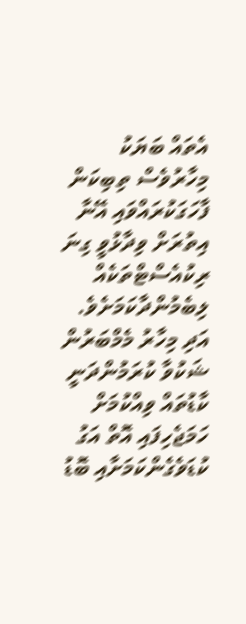އެތައް ބަޔަކު މިހާރުވެސް ތިބިކަން ފާހަގަކުރައްވައި އޭނާ އިތުރަށް ވިދާޅުވީ ގިނަ ރިކުއެސްޓްތަކެއް ލިބެމުންދާކަމަށެވެ. އަދި މިހާރު މެމްބަރުން ޝަކުވާ ކުރަމުންދަނީ ކާޑުތައް ވިއްކުމަށް ހަމަޖެހިފައި އޮތް އަގު ކުޑަވެގެންކަމަށާއި ބޮޑު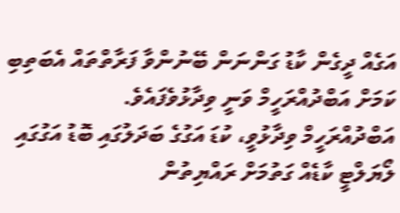އަގެއް ދީގެން ކާޑު ގަންނަން ބޭނުންވާ ފަރާތްތައް އެބަތިބި ކަމަށް އަބްދުއްރަހީމް ވަނީ ވިދާޅުވެފައެވެ.
އަބްދުއްރަހީމް ވިދާޅުވީ، ކުޑަ އަގުގެ ބަދަލުގައި ބޮޑު އަގުގައި ލޯޔަލްޓީ ކާޑެއް ގަތުމަށް ރައްޔިތުން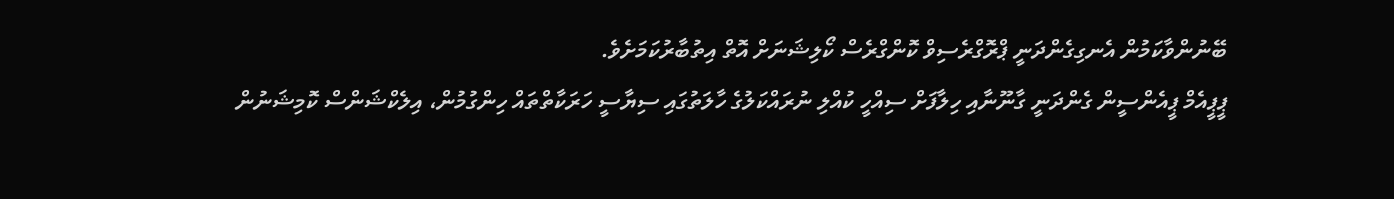ބޭނުންވާކަމުން އެނގިގެންދަނީ ޕްރޮގްރެސިވް ކޮންގްރެސް ކޯލިޝަނަށް އޮތް އިތުބާރުކަމަށެވެ.
ޕީޕީއެމް ޕީއެންސީން ގެންދަނީ ގާނޫނާއި ހިލާފަށް ސިއްހީ ކުއްލި ނުރައްކަލުގެ ހާލަތުގައި ސިޔާސީ ހަރަކާތްތައް ހިންގުމުން، އިލެކްޝަންސް ކޮމިޝަނުން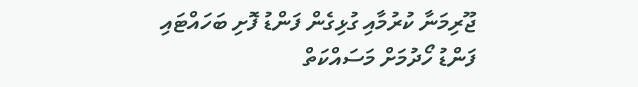ޖޫރިމަނާ ކުރުމާއި ގުޅިގެން ފަންޑު ފޮށި ބަހައްޓައި ފަންޑު ހޯދުމަށް މަސައްކަތް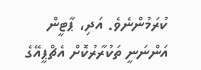ކުރަމުންނެވެ. އަދި، ޕާޓީން އަންނަނީ ތަކުރާރުކޮށް އެޗްޕީއޭގެ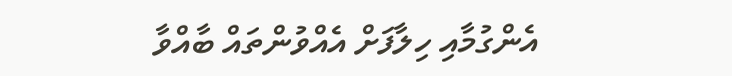އެންގުމާއި ހިލާފަށް އެއްވުންތައް ބާއްވާ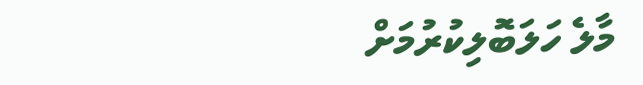މާލެ ހަލަބޮލިކުރުމަށް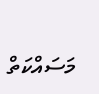މަސައްކަތް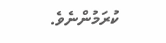ކުރަމުންނެވެ.